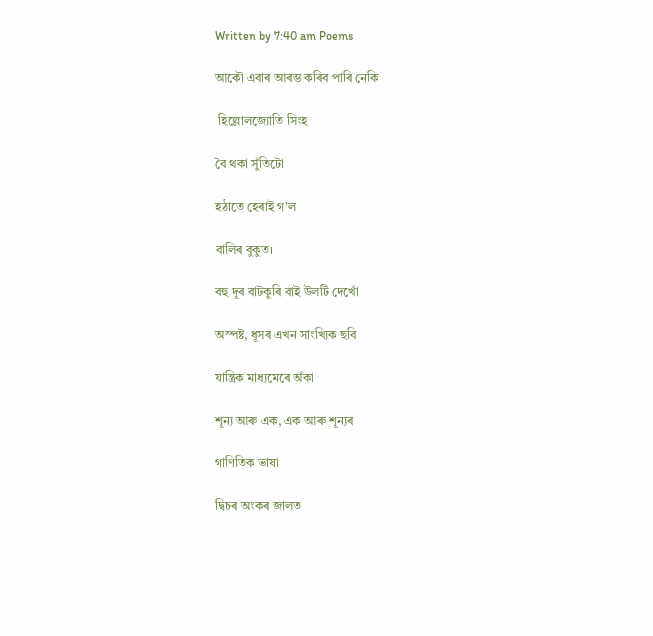Written by 7:40 am Poems

আকৌ এবাৰ আৰম্ভ কৰিব পাৰি নেকি

 হিল্লোলজ্যোতি সিংহ

বৈ থকা সুঁতিটো

হঠাতে হেৰাই গ’ল

বালিৰ বুকুত।

বহু দূৰ বাটকুৰি বাই উলটি দেখোঁ

অস্পষ্ট, ধূসৰ এখন সাংখ্যিক ছবি

যান্ত্ৰিক মাধ্যমেৰে অঁকা

শূন্য আৰু এক, এক আৰু শূন্যৰ

গাণিতিক ভাষা

দ্বিচৰ অংকৰ জালত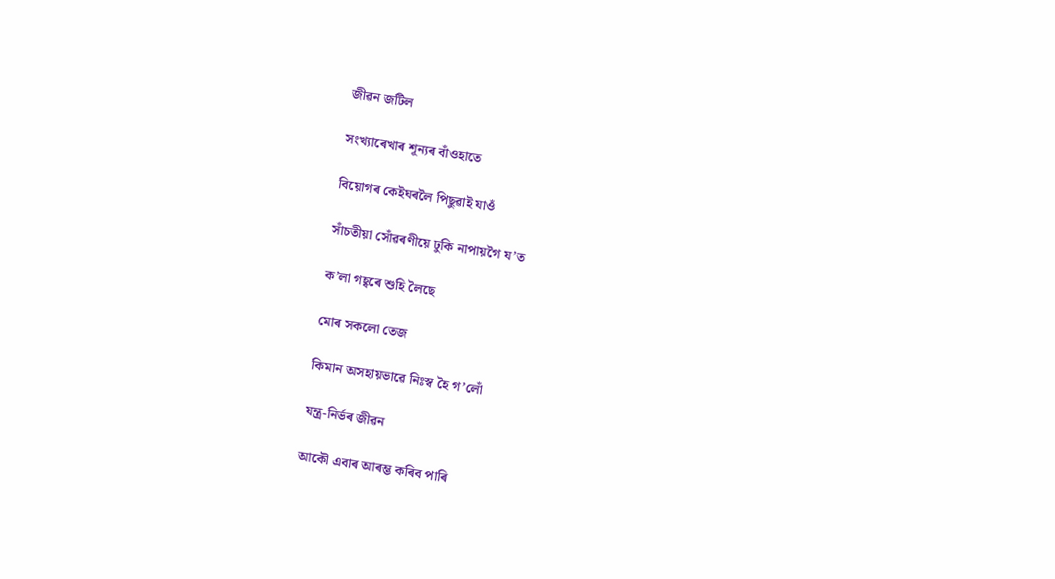জীৱন জটিল

সংখ্যাৰেখাৰ শূন্যৰ বাঁওহাতে

বিয়োগৰ কেইঘৰলৈ পিছুৱাই যাওঁ

সাঁচতীয়া সোঁৱৰণীয়ে ঢুকি নাপায়গৈ য’ত

ক’লা গহ্বৰে শুহি লৈছে

মোৰ সকলো তেজ

কিমান অসহায়ভাৱে নিঃস্ব হৈ গ’লোঁ

যন্ত্ৰ-নিৰ্ভৰ জীৱন

আকৌ এবাৰ আৰম্ভ কৰিব পাৰি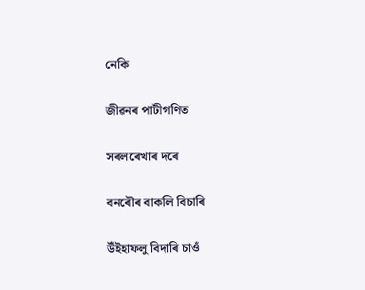নেকি

জীৱনৰ পাটীগণিত

সৰলৰেখাৰ দৰে

বনৰৌৰ বাকলি বিচাৰি

উঁইহাফলু বিদাৰি চাওঁ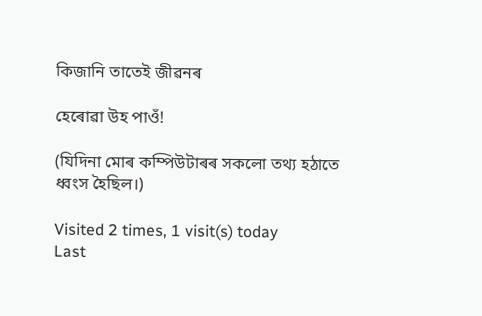কিজানি তাতেই জীৱনৰ

হেৰোৱা উহ পাওঁ!

(যিদিনা মোৰ কম্পিউটাৰৰ সকলো তথ্য হঠাতে ধ্বংস হৈছিল।)

Visited 2 times, 1 visit(s) today
Last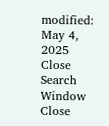modified: May 4, 2025
Close Search Window
Close